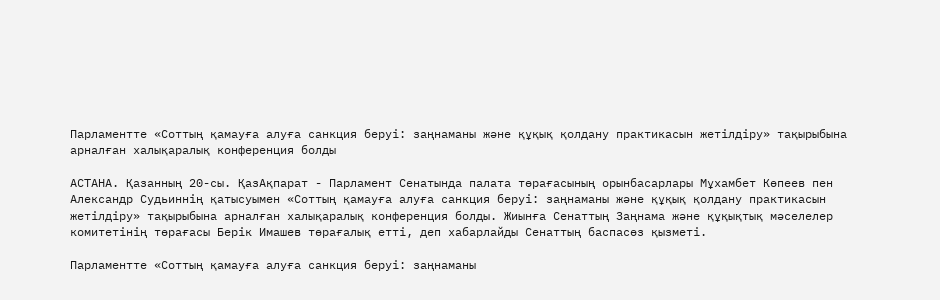Парламентте «Соттың қамауға алуға санкция беруі: заңнаманы және құқық қолдану практикасын жетілдіру» тақырыбына арналған халықаралық конференция болды

АСТАНА. Қазанның 20-сы. ҚазАқпарат - Парламент Сенатында палата төрағасының орынбасарлары Мұхамбет Көпеев пен Александр Судьиннің қатысуымен «Соттың қамауға алуға санкция беруі: заңнаманы және құқық қолдану практикасын жетілдіру» тақырыбына арналған халықаралық конференция болды. Жиынға Сенаттың Заңнама және құқықтық мәселелер комитетінің төрағасы Берік Имашев төрағалық етті, деп хабарлайды Сенаттың баспасөз қызметі.

Парламентте «Соттың қамауға алуға санкция беруі: заңнаманы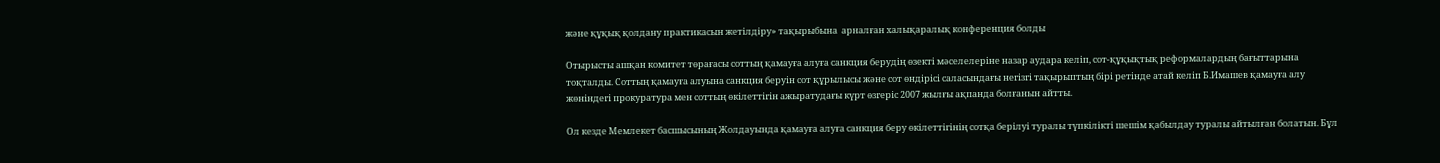және құқық қолдану практикасын жетілдіру» тақырыбына  арналған халықаралық конференция болды

Отырысты ашқан комитет төрағасы соттың қамауға алуға санкция берудің өзекті мәселелеріне назар аудара келіп, сот-құқықтық реформалардың бағыттарына тоқталды. Соттың қамауға алуына санкция беруін сот құрылысы және сот өндірісі саласындағы негізгі тақырыптың бірі ретінде атай келіп Б.Имашев қамауға алу жөніндегі прокуратура мен соттың өкілеттігін ажыратудағы күрт өзгеріс 2007 жылғы ақпанда болғанын айтты.

Ол кезде Мемлекет басшысының Жолдауында қамауға алуға санкция беру өкілеттігінің сотқа берілуі туралы түпкілікті шешім қабылдау туралы айтылған болатын. Бұл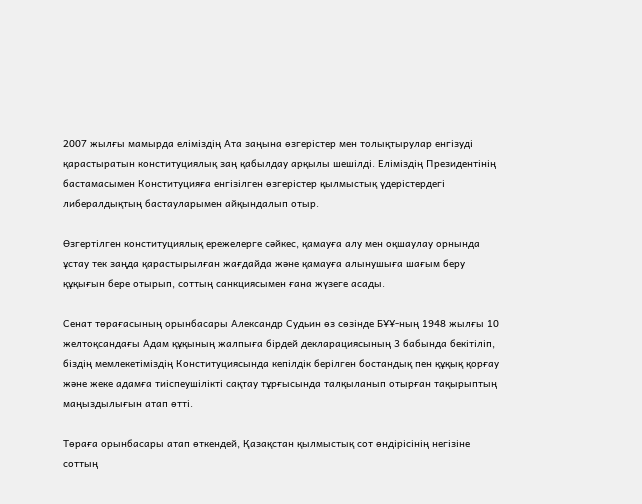2007 жылғы мамырда еліміздің Ата заңына өзгерістер мен толықтырулар енгізуді қарастыратын конституциялық заң қабылдау арқылы шешілді. Еліміздің Президентінің бастамасымен Конституцияға енгізілген өзгерістер қылмыстық үдерістердегі либералдықтың бастауларымен айқындалып отыр.

Өзгертілген конституциялық ережелерге сәйкес, қамауға алу мен оқшаулау орнында ұстау тек заңда қарастырылған жағдайда және қамауға алынушыға шағым беру құқығын бере отырып, соттың санкциясымен ғана жүзеге асады.

Сенат төрағасының орынбасары Александр Судьин өз сөзінде БҰҰ-ның 1948 жылғы 10 желтоқсандағы Адам құқының жалпыға бірдей декларациясының 3 бабында бекітіліп, біздің мемлекетіміздің Конституциясында кепілдік берілген бостандық пен құқық қорғау және жеке адамға тиіспеушілікті сақтау тұрғысында талқыланып отырған тақырыптың маңыздылығын атап өтті.

Төраға орынбасары атап өткендей, Қазақстан қылмыстық сот өндірісінің негізіне соттың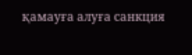қамауға алуға санкция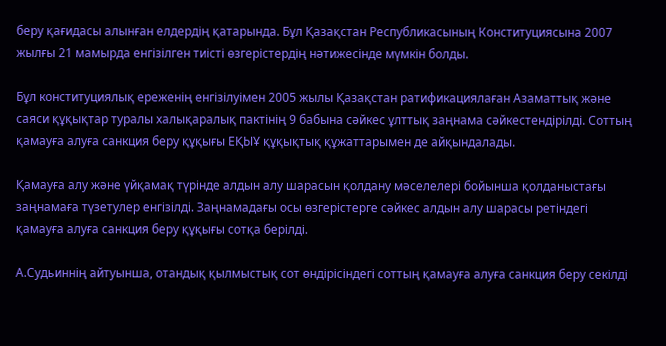беру қағидасы алынған елдердің қатарында. Бұл Қазақстан Республикасының Конституциясына 2007 жылғы 21 мамырда енгізілген тиісті өзгерістердің нәтижесінде мүмкін болды.

Бұл конституциялық ереженің енгізілуімен 2005 жылы Қазақстан ратификациялаған Азаматтық және саяси құқықтар туралы халықаралық пактінің 9 бабына сәйкес ұлттық заңнама сәйкестендірілді. Соттың қамауға алуға санкция беру құқығы ЕҚЫҰ құқықтық құжаттарымен де айқындалады.

Қамауға алу және үйқамақ түрінде алдын алу шарасын қолдану мәселелері бойынша қолданыстағы заңнамаға түзетулер енгізілді. Заңнамадағы осы өзгерістерге сәйкес алдын алу шарасы ретіндегі қамауға алуға санкция беру құқығы сотқа берілді.

А.Судьиннің айтуынша, отандық қылмыстық сот өндірісіндегі соттың қамауға алуға санкция беру секілді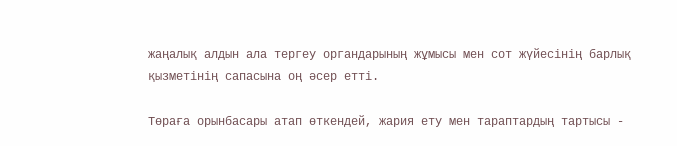жаңалық алдын ала тергеу органдарының жұмысы мен сот жүйесінің барлық қызметінің сапасына оң әсер етті.

Төраға орынбасары атап өткендей, жария ету мен тараптардың тартысы -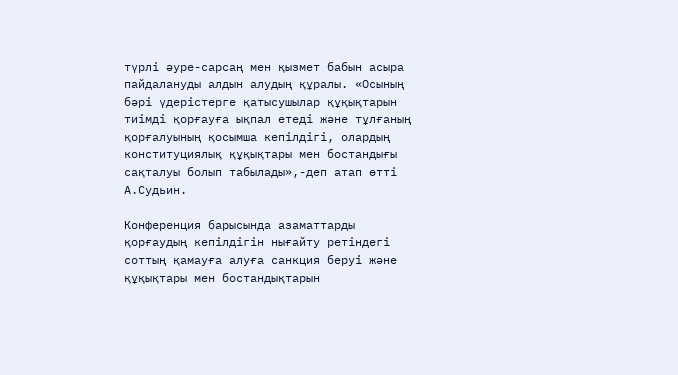түрлі әуре-сарсаң мен қызмет бабын асыра пайдалануды алдын алудың құралы. «Осының бәрі үдерістерге қатысушылар құқықтарын тиімді қорғауға ықпал етеді және тұлғаның қорғалуының қосымша кепілдігі, олардың конституциялық құқықтары мен бостандығы сақталуы болып табылады»,-деп атап өтті А.Судьин.

Конференция барысында азаматтарды қорғаудың кепілдігін нығайту ретіндегі соттың қамауға алуға санкция беруі және құқықтары мен бостандықтарын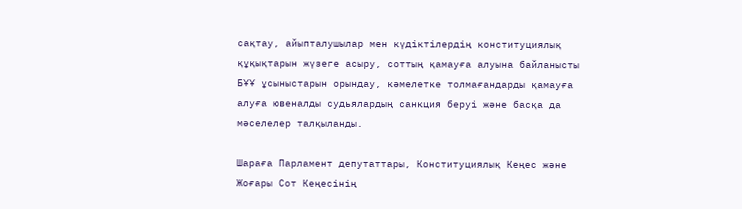сақтау, айыпталушылар мен күдіктілердің конституциялық құқықтарын жүзеге асыру, соттың қамауға алуына байланысты БҰҰ ұсыныстарын орындау, кәмелетке толмағандарды қамауға алуға ювеналды судьялардың санкция беруі және басқа да мәселелер талқыланды.

Шараға Парламент депутаттары, Конституциялық Кеңес және Жоғары Сот Кеңесінің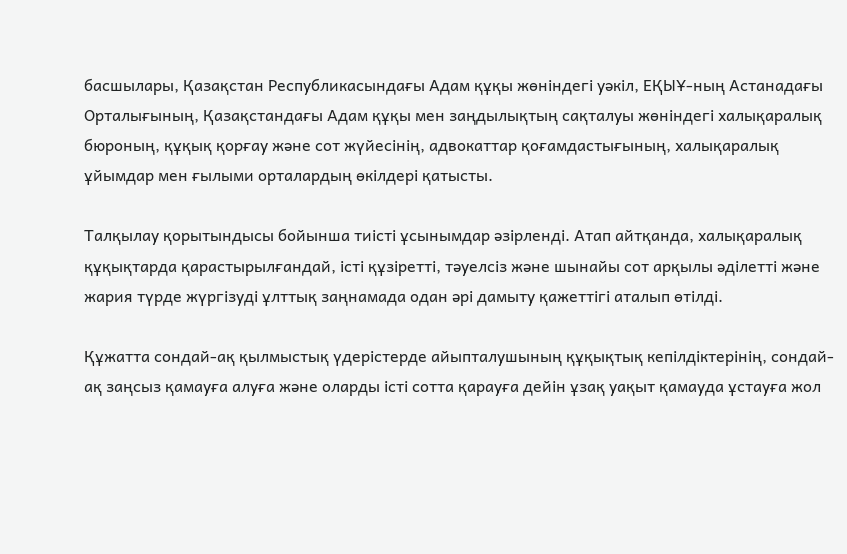басшылары, Қазақстан Республикасындағы Адам құқы жөніндегі уәкіл, ЕҚЫҰ-ның Астанадағы Орталығының, Қазақстандағы Адам құқы мен заңдылықтың сақталуы жөніндегі халықаралық бюроның, құқық қорғау және сот жүйесінің, адвокаттар қоғамдастығының, халықаралық ұйымдар мен ғылыми орталардың өкілдері қатысты.

Талқылау қорытындысы бойынша тиісті ұсынымдар әзірленді. Атап айтқанда, халықаралық құқықтарда қарастырылғандай, істі құзіретті, тәуелсіз және шынайы сот арқылы әділетті және жария түрде жүргізуді ұлттық заңнамада одан әрі дамыту қажеттігі аталып өтілді.

Құжатта сондай-ақ қылмыстық үдерістерде айыпталушының құқықтық кепілдіктерінің, сондай-ақ заңсыз қамауға алуға және оларды істі сотта қарауға дейін ұзақ уақыт қамауда ұстауға жол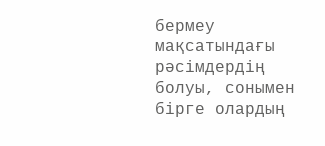бермеу мақсатындағы рәсімдердің болуы, сонымен бірге олардың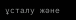ұсталу және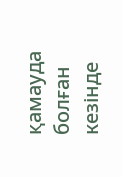қамауда болған кезінде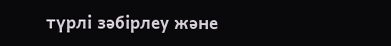түрлі зәбірлеу және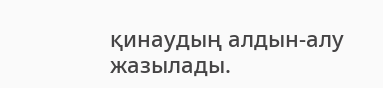қинаудың алдын-алу жазылады.